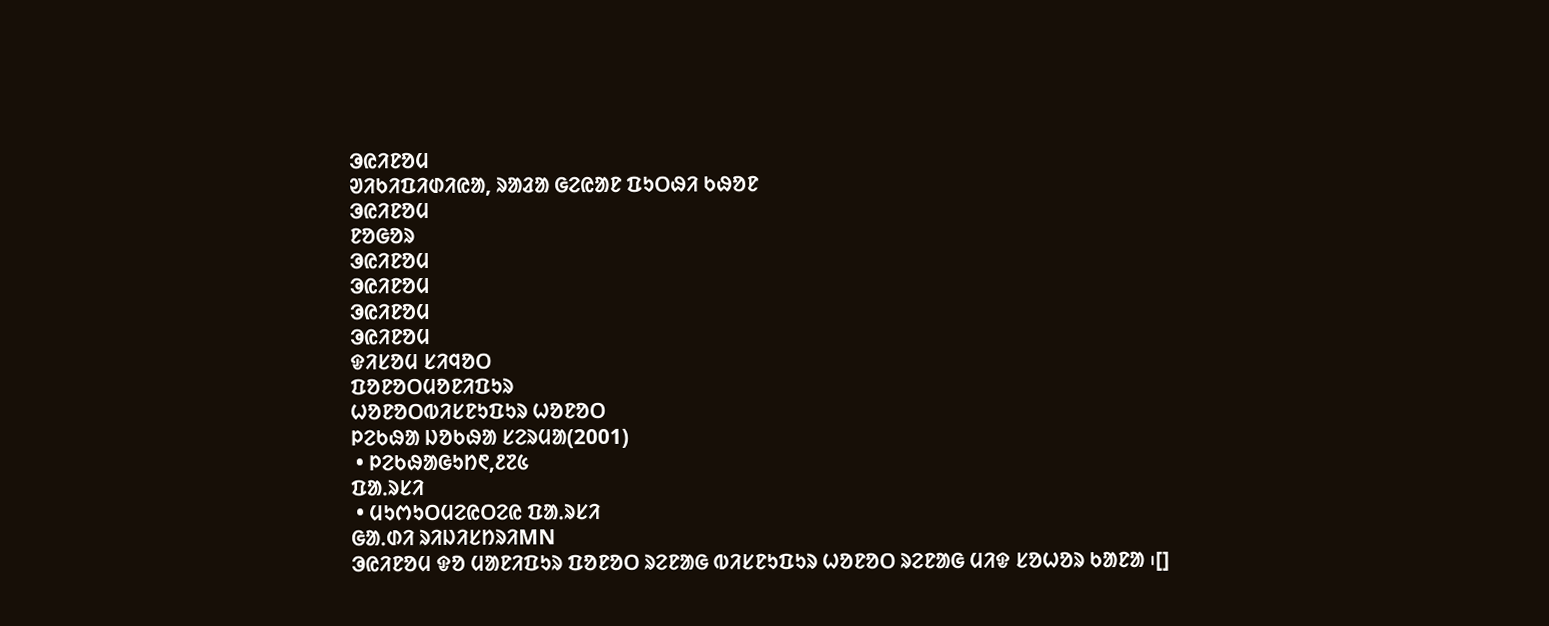ᱳᱭᱤᱱᱚᱢ
ᱣᱤᱠᱤᱯᱤᱰᱤᱭᱟ, ᱨᱟᱲᱟ ᱜᱮᱭᱟᱱ ᱯᱩᱛᱷᱤ ᱠᱷᱚᱱ
ᱳᱭᱤᱱᱚᱢ
ᱱᱚᱜᱚᱨ
ᱳᱭᱤᱱᱚᱢ
ᱳᱭᱤᱱᱚᱢ
ᱳᱭᱤᱱᱚᱢ
ᱳᱭᱤᱱᱚᱢ
ᱫᱤᱥᱚᱢ ᱥᱤᱧᱚᱛ
ᱯᱚᱱᱚᱛᱢᱚᱱᱤᱯᱩᱨ
ᱦᱚᱱᱚᱛᱵᱤᱥᱱᱩᱯᱩᱨ ᱦᱚᱱᱚᱛ
ᱞᱮᱠᱷᱟ ᱡᱚᱠᱷᱟ ᱥᱮᱨᱢᱟ(2001)
 • ᱞᱮᱠᱷᱟᱜᱩᱴ᱖,᱒᱗᱕
ᱯᱟᱹᱨᱥᱤ
 • ᱢᱩᱬᱩᱛᱢᱮᱭᱛᱮᱭ ᱯᱟᱹᱨᱥᱤ
ᱜᱟᱹᱰᱤ ᱨᱤᱡᱤᱥᱴᱨᱤMN
ᱳᱭᱤᱱᱚᱢ ᱫᱚ ᱢᱟᱱᱤᱯᱩᱨ ᱯᱚᱱᱚᱛ ᱨᱮᱱᱟᱜ ᱵᱤᱥᱱᱩᱯᱩᱨ ᱦᱚᱱᱚᱛ ᱨᱮᱱᱟᱜ ᱢᱤᱫ ᱥᱚᱦᱚᱨ ᱠᱟᱱᱟ ᱾[]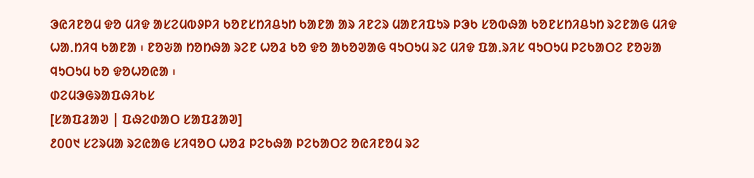ᱳᱭᱤᱱᱚᱢ ᱫᱚ ᱢᱤᱫ ᱟᱥᱮᱢᱵᱽᱞᱤ ᱠᱚᱱᱥᱴᱤᱪᱩᱴ ᱠᱟᱱᱟ ᱟᱨ ᱤᱱᱮᱨ ᱢᱟᱱᱤᱯᱩᱨ ᱞᱳᱠ ᱥᱚᱵᱷᱟ ᱠᱚᱱᱥᱴᱤᱪᱩᱴ ᱨᱮᱱᱟᱜ ᱢᱤᱫ ᱦᱟᱹᱴᱤᱧ ᱠᱟᱱᱟ ᱾ ᱱᱚᱶᱟ ᱴᱚᱴᱷᱟ ᱨᱮᱱ ᱦᱚᱲ ᱠᱚ ᱫᱚ ᱟᱠᱚᱣᱟᱜ ᱧᱩᱛᱩᱢ ᱨᱮ ᱢᱤᱫ ᱯᱟᱹᱨᱤᱥ ᱧᱩᱛᱩᱢ ᱞᱮᱠᱟᱛᱮ ᱱᱚᱶᱟ ᱧᱩᱛᱩᱢ ᱠᱚ ᱫᱚᱦᱚᱭᱟ ᱾
ᱰᱮᱢᱳᱜᱨᱟᱯᱷᱤᱠᱥ
[ᱥᱟᱯᱲᱟᱣ | ᱯᱷᱮᱰᱟᱛ ᱥᱟᱯᱲᱟᱣ]
᱒᱐᱐᱑ ᱥᱮᱨᱢᱟ ᱨᱮᱭᱟᱜ ᱥᱤᱧᱚᱛ ᱦᱚᱲ ᱞᱮᱠᱷᱟ ᱞᱮᱠᱟᱛᱮ ᱚᱭᱤᱱᱚᱢ ᱨᱮ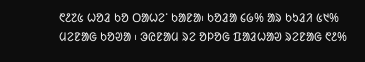᱖᱒᱗᱕ ᱦᱚᱲ ᱠᱚ ᱛᱟᱦᱮᱸ ᱠᱟᱱᱟ᱾ ᱠᱚᱲᱟ ᱔᱙% ᱟᱨ ᱠᱩᱲᱤ ᱕᱑% ᱢᱮᱱᱟᱜ ᱠᱚᱣᱟ ᱾ ᱳᱭᱱᱟᱢ ᱨᱮ ᱚᱞᱚᱜ ᱯᱟᱲᱦᱟᱣ ᱨᱮᱱᱟᱜ ᱖᱒%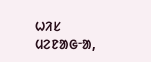ᱦᱤᱥ ᱢᱮᱱᱟᱜᱼᱟ,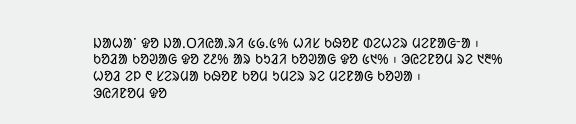ᱡᱟᱦᱟᱸ ᱫᱚ ᱡᱟᱹᱛᱤᱭᱟᱹᱨᱤ ᱕᱙.᱕% ᱦᱤᱥ ᱠᱷᱚᱱ ᱰᱮᱦᱮᱨ ᱢᱮᱱᱟᱜᱼᱟ ᱾ ᱠᱚᱲᱟ ᱠᱚᱣᱟᱜ ᱫᱚ ᱗᱒% ᱟᱨ ᱠᱩᱲᱤ ᱠᱚᱣᱟᱜ ᱫᱚ ᱕᱑% ᱾ ᱳᱭᱮᱱᱚᱢ ᱨᱮ ᱑᱓% ᱦᱚᱲ ᱮᱞ ᱖ ᱥᱮᱨᱢᱟ ᱠᱷᱚᱱ ᱠᱚᱢ ᱩᱢᱮᱨ ᱨᱮ ᱢᱮᱱᱟᱜ ᱠᱚᱣᱟ ᱾
ᱳᱭᱤᱱᱚᱢ ᱫᱚ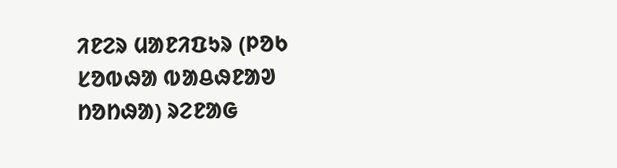ᱤᱱᱮᱨ ᱢᱟᱱᱤᱯᱩᱨ (ᱞᱚᱠ ᱥᱚᱵᱷᱟ ᱵᱟᱪᱷᱱᱟᱣ ᱴᱚᱴᱷᱟ) ᱨᱮᱱᱟᱜ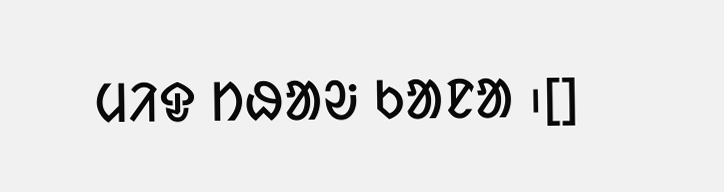ᱢᱤᱫ ᱴᱷᱟᱶ ᱠᱟᱱᱟ ᱾[]